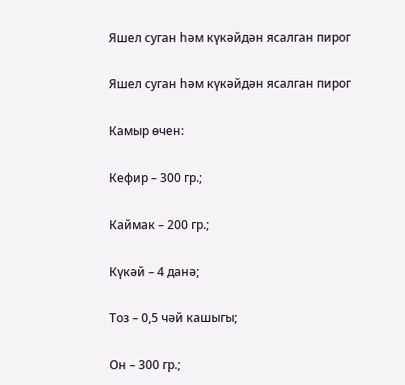Яшел суган һәм күкәйдән ясалган пирог

Яшел суган һәм күкәйдән ясалган пирог

Камыр өчен:

Кефир – 300 гр.;

Каймак – 200 гр.;

Күкәй – 4 данә;

Тоз – 0,5 чәй кашыгы;

Он – 300 гр.;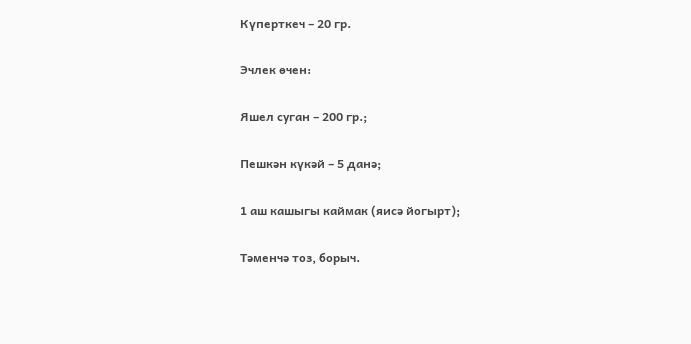Күперткеч – 20 гр.

Эчлек өчен:

Яшел суган – 200 гр.;

Пешкән күкәй – 5 данә;

1 аш кашыгы каймак (яисә йогырт);

Тәменчә тоз, борыч.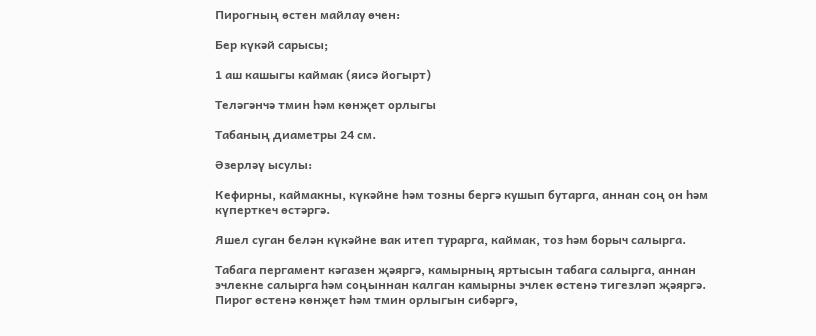Пирогның өстен майлау өчен:

Бер күкәй сарысы;

1 аш кашыгы каймак (яисә йогырт)

Теләгәнчә тмин һәм көнҗет орлыгы

Табаның диаметры 24 см.

Әзерләү ысулы:

Кефирны, каймакны, күкәйне һәм тозны бергә кушып бутарга, аннан соң он һәм күперткеч өстәргә.

Яшел суган белән күкәйне вак итеп турарга, каймак, тоз һәм борыч салырга.

Табага пергамент кәгазен җәяргә, камырның яртысын табага салырга, аннан эчлекне салырга һәм соңыннан калган камырны эчлек өстенә тигезләп җәяргә. Пирог өстенә көнҗет һәм тмин орлыгын сибәргә,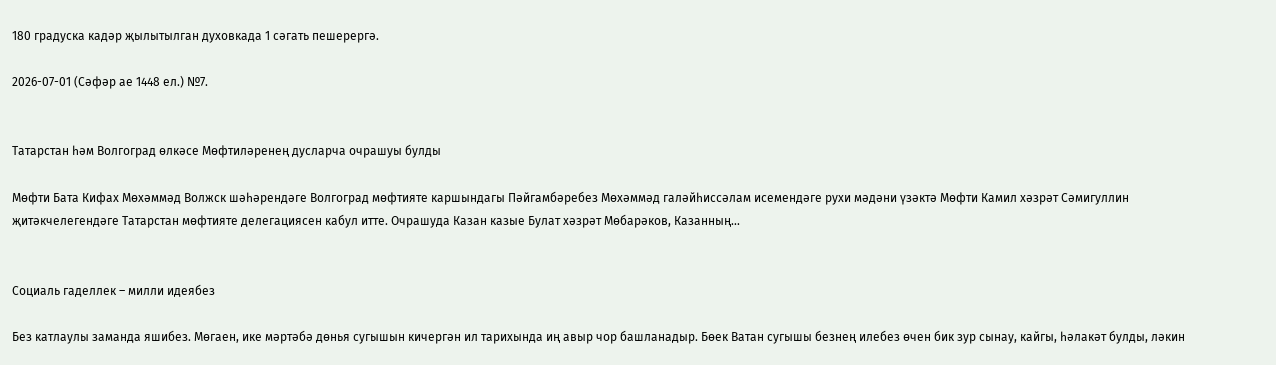180 градуска кадәр җылытылган духовкада 1 сәгать пешерергә.

2026-07-01 (Сәфәр ае 1448 ел.) №7.


Татарстан һәм Волгоград өлкәсе Мөфтиләренең дусларча очрашуы булды

Мөфти Бата Кифах Мөхәммәд Волжск шәһәрендәге Волгоград мөфтияте каршындагы Пәйгамбәребез Мөхәммәд галәйһиссәлам исемендәге рухи мәдәни үзәктә Мөфти Камил хәзрәт Сәмигуллин җитәкчелегендәге Татарстан мөфтияте делегациясен кабул итте. Очрашуда Казан казые Булат хәзрәт Мөбарәков, Казанның...


Социаль гаделлек – милли идеябез

Без катлаулы заманда яшибез. Мөгаен, ике мәртәбә дөнья сугышын кичергән ил тарихында иң авыр чор башланадыр. Бөек Ватан сугышы безнең илебез өчен бик зур сынау, кайгы, һәлакәт булды, ләкин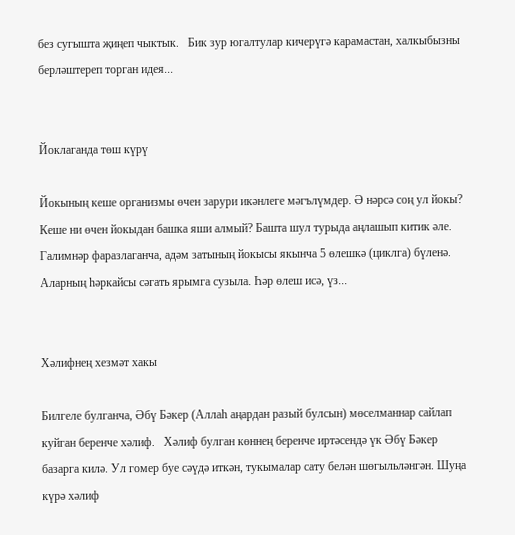без сугышта җиңеп чыктык.   Бик зур югалтулар кичерүгә карамастан, халкыбызны берләштереп торган идея...


Йоклаганда төш күрү

Йокының кеше организмы өчен зарури икәнлеге мәгълүмдер. Ә нәрсә соң ул йокы? Кеше ни өчен йокыдан башка яши алмый? Башта шул турыда аңлашып китик әле.   Галимнәр фаразлаганча, адәм затының йокысы якынча 5 өлешкә (циклга) бүленә. Аларның һәркайсы сәгать ярымга сузыла. Һәр өлеш исә, үз...


Хәлифнең хезмәт хакы

Билгеле булганча, Әбү Бәкер (Аллаһ аңардан разый булсын) мөселманнар сайлап куйган беренче хәлиф.   Хәлиф булган көннең беренче иртәсендә үк Әбү Бәкер базарга килә. Ул гомер буе сәүдә иткән, тукымалар сату белән шөгыльләнгән. Шуңа күрә хәлиф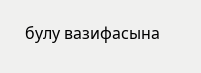булу вазифасына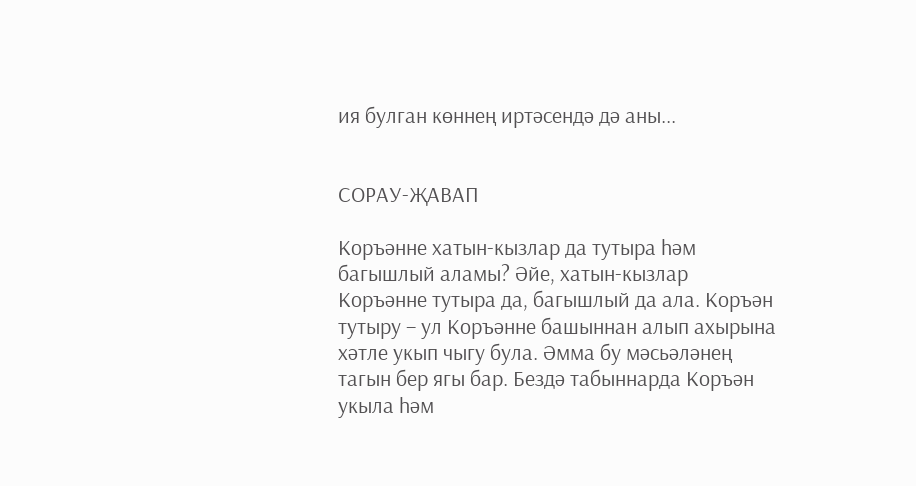ия булган көннең иртәсендә дә аны...


СОРАУ-ҖАВАП

Коръәнне хатын-кызлар да тутыра һәм багышлый аламы? Әйе, хатын-кызлар Коръәнне тутыра да, багышлый да ала. Коръән тутыру – ул Коръәнне башыннан алып ахырына хәтле укып чыгу була. Әмма бу мәсьәләнең тагын бер ягы бар. Бездә табыннарда Коръән укыла һәм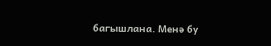багышлана. Менә бу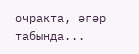очракта, әгәр табында...